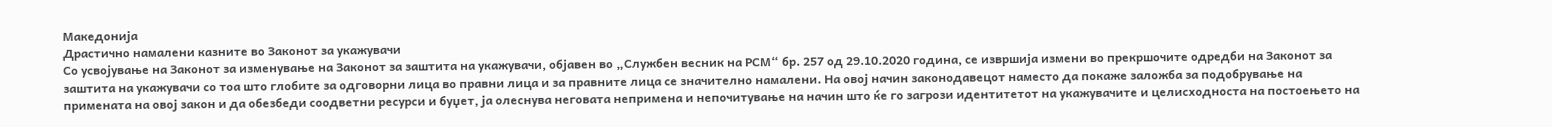Македонија
Драстично намалени казните во Законот за укажувачи
Со усвојување на Законот за изменување на Законот за заштита на укажувачи, објавен во „Службен весник на РСМ“ бр. 257 од 29.10.2020 година, се извршија измени во прекршочите одредби на Законот за заштита на укажувачи со тоа што глобите за одговорни лица во правни лица и за правните лица се значително намалени. На овој начин законодавецот наместо да покаже заложба за подобрување на примената на овој закон и да обезбеди соодветни ресурси и буџет, ја олеснува неговата непримена и непочитување на начин што ќе го загрози идентитетот на укажувачите и целисходноста на постоењето на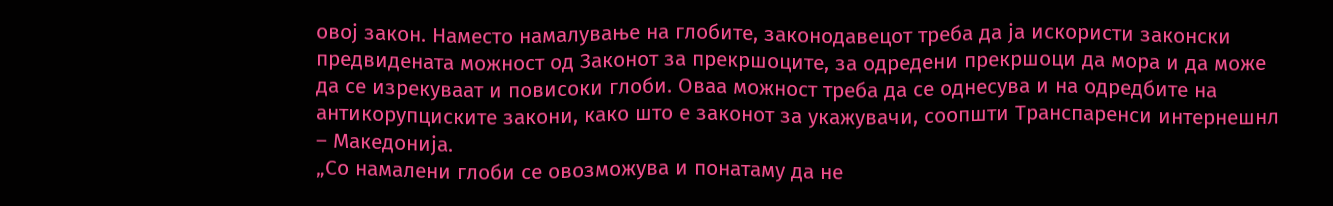овој закон. Наместо намалување на глобите, законодавецот треба да ја искористи законски предвидената можност од Законот за прекршоците, за одредени прекршоци да мора и да може да се изрекуваат и повисоки глоби. Оваа можност треба да се однесува и на одредбите на антикорупциските закони, како што е законот за укажувачи, соопшти Транспаренси интернешнл – Македонија.
„Со намалени глоби се овозможува и понатаму да не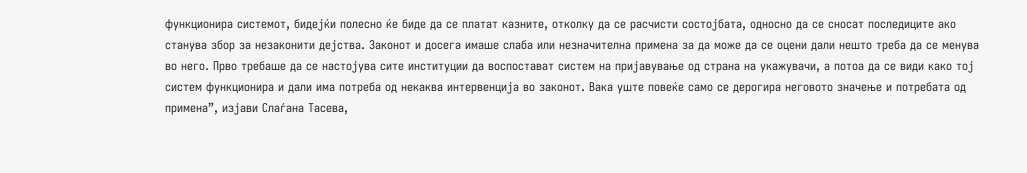функционира системот, бидејќи полесно ќе биде да се платат казните, отколку да се расчисти состојбата, односно да се сносат последиците ако станува збор за незаконити дејства. Законот и досега имаше слаба или незначителна примена за да може да се оцени дали нешто треба да се менува во него. Прво требаше да се настојува сите институции да воспостават систем на пријавување од страна на укажувачи, а потоа да се види како тој систем функционира и дали има потреба од некаква интервенција во законот. Вака уште повеќе само се дерогира неговото значење и потребата од примена”, изјави Слаѓана Тасева,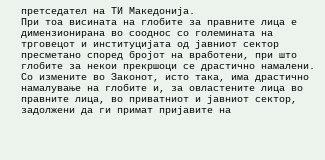претседател на ТИ Македонија.
При тоа висината на глобите за правните лица е димензионирана во сооднос со големината на трговецот и институцијата од јавниот сектор пресметано според бројот на вработени, при што глобите за некои прекршоци се драстично намалени. Со измените во Законот, исто така, има драстично намалување на глобите и, за овластените лица во правните лица, во приватниот и јавниот сектор, задолжени да ги примат пријавите на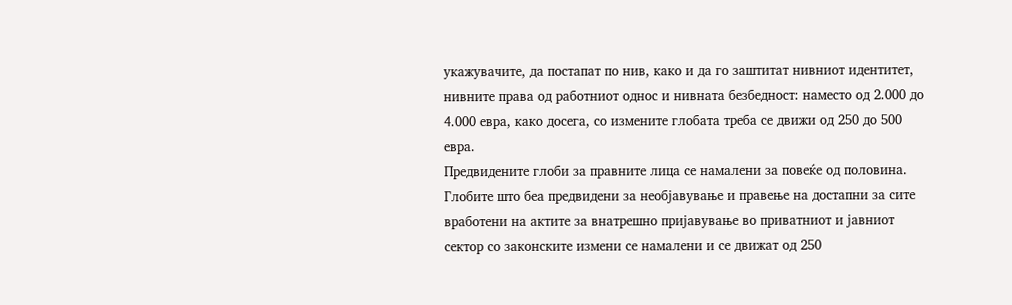укажувачите, да постапат по нив, како и да го заштитат нивниот идентитет, нивните права од работниот однос и нивната безбедност: наместо од 2.000 до 4.000 евра, како досега, со измените глобата треба се движи од 250 до 500 евра.
Предвидените глоби за правните лица се намалени за повеќе од половина. Глобите што беа предвидени за необјавување и правење на достапни за сите вработени на актите за внатрешно пријавување во приватниот и јавниот сектор со законските измени се намалени и се движат од 250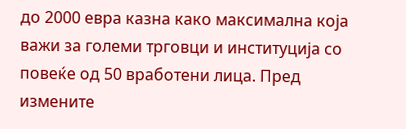до 2000 евра казна како максимална која важи за големи трговци и институција со повеќе од 50 вработени лица. Пред измените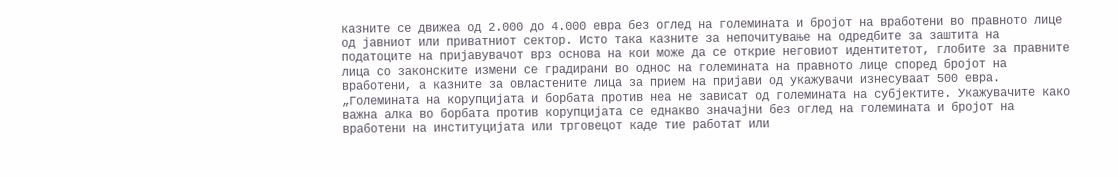казните се движеа од 2.000 до 4.000 евра без оглед на големината и бројот на вработени во правното лице од јавниот или приватниот сектор. Исто така казните за непочитување на одредбите за заштита на податоците на пријавувачот врз основа на кои може да се открие неговиот идентитетот, глобите за правните лица со законските измени се градирани во однос на големината на правното лице според бројот на вработени, а казните за овластените лица за прием на пријави од укажувачи изнесуваат 500 евра.
„Големината на корупцијата и борбата против неа не зависат од големината на субјектите. Укажувачите како важна алка во борбата против корупцијата се еднакво значајни без оглед на големината и бројот на вработени на институцијата или трговецот каде тие работат или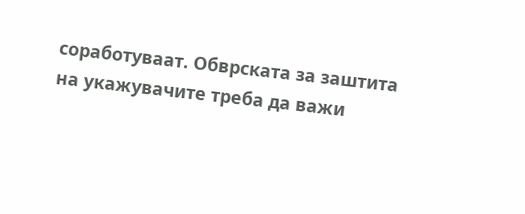соработуваат. Обврската за заштита на укажувачите треба да важи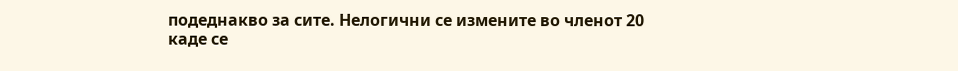подеднакво за сите. Нелогични се измените во членот 20 каде се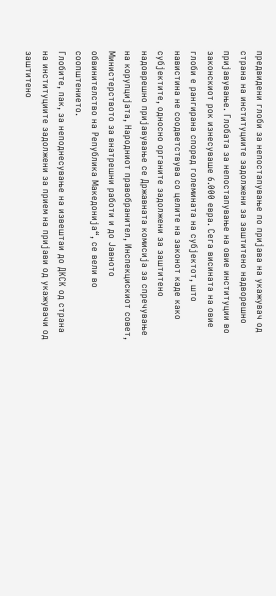предвидени глоби за непостапување по пријава на укажувач од страна на институциите задолжени за заштитено надворешно пријавување. Глобата за непостапување на овие институции во законскиот рок изнесуваше 6.000 евра. Сега висината на овие глоби е рангирана според големината на субјектот, што навистина не соодветствува со целите на законот каде како субјектите, односно органите задолжени за заштитено надоврешно пријавување се Државната комисија за спречување на корупцијата, Народниот правобранител, Инспекцискиот совет, Министерството за внатрешни работи и до Јавното обвинителство на Република Македонија“, се вели во соопштението.
Глобите, пак, за неподнесување на извештаи до ДКСК од страна на институциите задолжени за прием на пријави од укажувачи од заштитено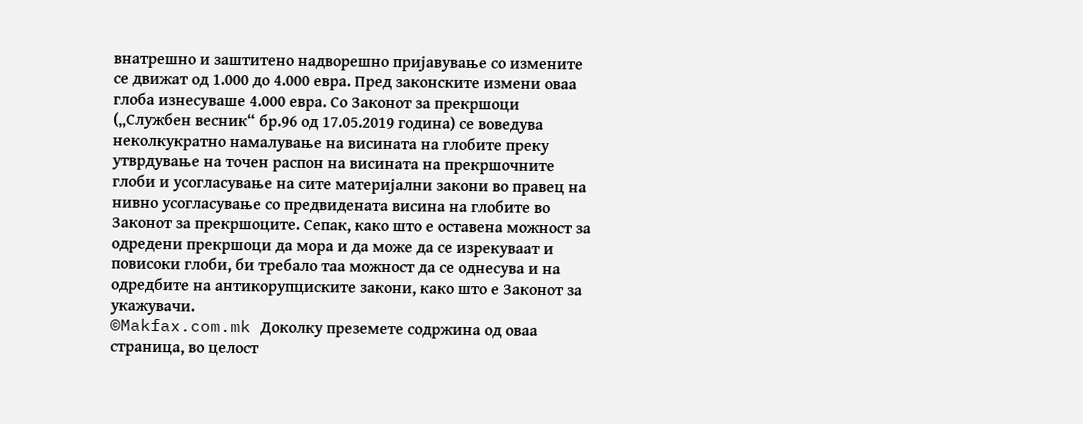внатрешно и заштитено надворешно пријавување со измените се движат од 1.000 до 4.000 евра. Пред законските измени оваа глоба изнесуваше 4.000 евра. Со Законот за прекршоци („Службен весник“ бр.96 од 17.05.2019 година) се воведува неколкукратно намалување на висината на глобите преку утврдување на точен распон на висината на прекршочните глоби и усогласување на сите материјални закони во правец на нивно усогласување со предвидената висина на глобите во Законот за прекршоците. Сепак, како што е оставена можност за одредени прекршоци да мора и да може да се изрекуваат и повисоки глоби, би требало таа можност да се однесува и на одредбите на антикорупциските закони, како што е Законот за укажувачи.
©Makfax.com.mk Доколку преземете содржина од оваа страница, во целост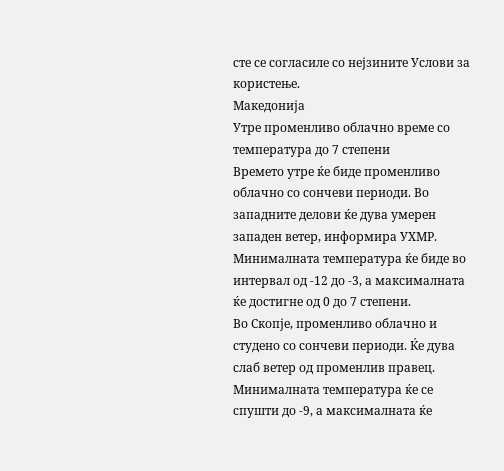сте се согласиле со нејзините Услови за користење.
Македонија
Утре променливо облачно време со температура до 7 степени
Времето утре ќе биде променливо облачно со сончеви периоди. Во западните делови ќе дува умерен западен ветер, информира УХМР.
Минималната температура ќе биде во интервал од -12 до -3, а максималната ќе достигне од 0 до 7 степени.
Во Скопје, променливо облачно и студено со сончеви периоди. Ќе дува слаб ветер од променлив правец.
Минималната температура ќе се спушти до -9, а максималната ќе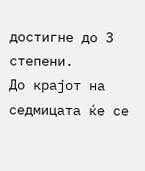достигне до 3 степени.
До крајот на седмицата ќе се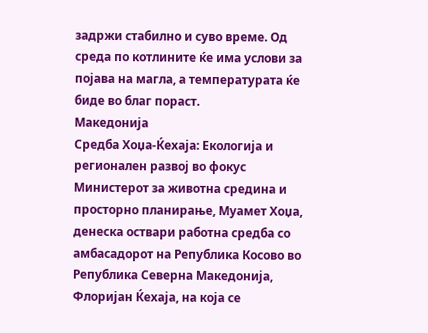задржи стабилно и суво време. Од среда по котлините ќе има услови за појава на магла, а температурата ќе биде во благ пораст.
Македонија
Средба Хоџа-Ќехаја: Екологија и регионален развој во фокус
Министерот за животна средина и просторно планирање, Муамет Хоџа, денеска оствари работна средба со амбасадорот на Република Косово во Република Северна Македонија, Флоријан Ќехаја, на која се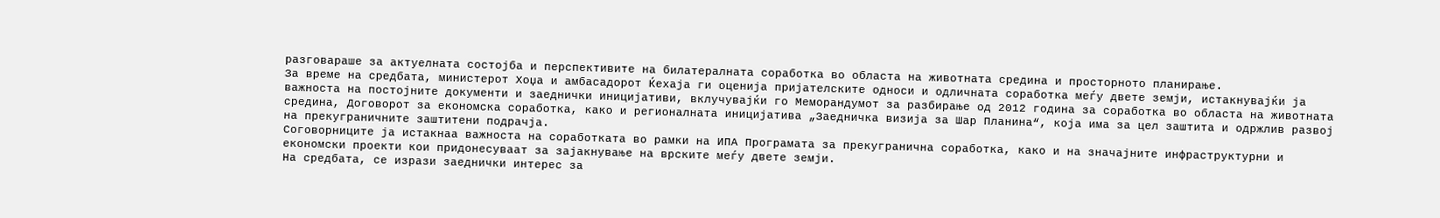разговараше за актуелната состојба и перспективите на билатералната соработка во областа на животната средина и просторното планирање.
За време на средбата, министерот Хоџа и амбасадорот Ќехаја ги оценија пријателските односи и одличната соработка меѓу двете земји, истакнувајќи ја важноста на постојните документи и заеднички иницијативи, вклучувајќи го Меморандумот за разбирање од 2012 година за соработка во областа на животната средина, Договорот за економска соработка, како и регионалната иницијатива „Заедничка визија за Шар Планина“, која има за цел заштита и одржлив развој на прекуграничните заштитени подрачја.
Соговорниците ја истакнаа важноста на соработката во рамки на ИПА Програмата за прекугранична соработка, како и на значајните инфраструктурни и економски проекти кои придонесуваат за зајакнување на врските меѓу двете земји.
На средбата, се изрази заеднички интерес за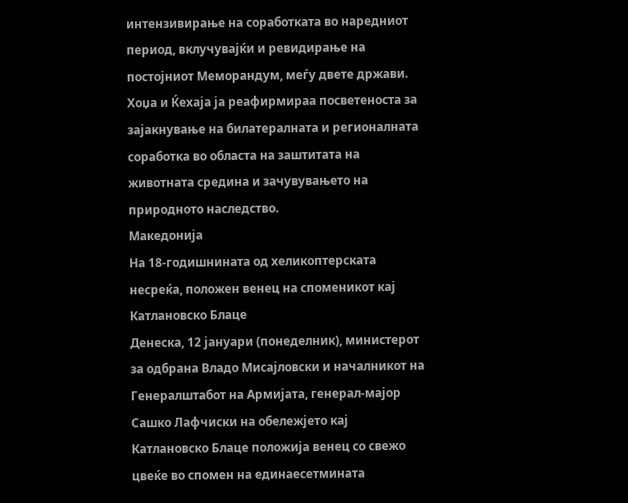интензивирање на соработката во наредниот период, вклучувајќи и ревидирање на постојниот Меморандум, меѓу двете држави.
Хоџа и Ќехаја ја реафирмираа посветеноста за зајакнување на билатералната и регионалната соработка во областа на заштитата на животната средина и зачувувањето на природното наследство.
Македонија
На 18-годишнината од хеликоптерската несреќа, положен венец на споменикот кај Катлановско Блаце
Денеска, 12 јануари (понеделник), министерот за одбрана Владо Мисајловски и началникот на Генералштабот на Армијата, генерал-мајор Сашко Лафчиски на обележјето кај Катлановско Блаце положија венец со свежо цвеќе во спомен на единаесетмината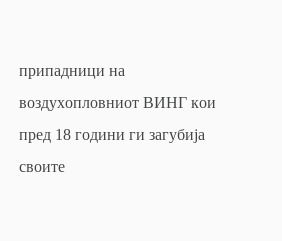припадници на воздухопловниот ВИНГ кои пред 18 години ги загубија своите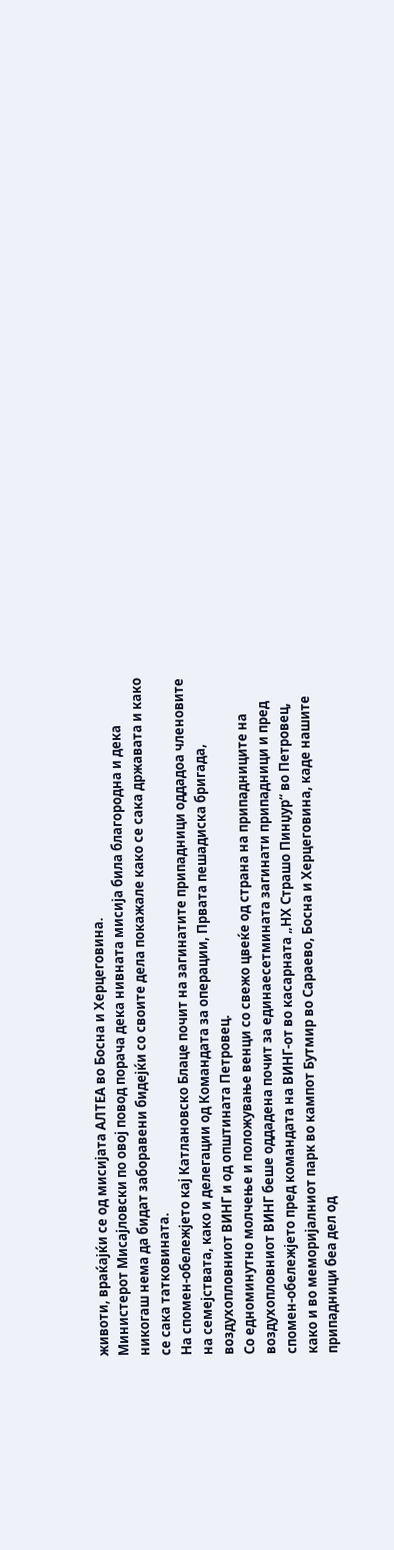животи, враќајќи се од мисијата АЛТЕА во Босна и Херцеговина.
Министерот Мисајловски по овој повод порача дека нивната мисија била благородна и дека никогаш нема да бидат заборавени бидејќи со своите дела покажале како се сака државата и како се сака татковината.
На спомен-обележјето кај Катлановско Блаце почит на загинатите припадници оддадоа членовите на семејствата, како и делегации од Командата за операции, Првата пешадиска бригада, воздухопловниот ВИНГ и од општината Петровец.
Со едноминутно молчење и положување венци со свежо цвеќе од страна на припадниците на воздухопловниот ВИНГ беше оддадена почит за единаесетмината загинати припадници и пред спомен-обележјето пред командата на ВИНГ-от во касарната „НХ Страшо Пинџур“ во Петровец, како и во меморијалниот парк во кампот Бутмир во Сараево, Босна и Херцеговина, каде нашите припадници беа дел од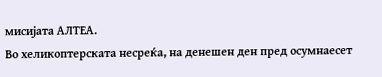мисијата АЛТЕА.
Во хеликоптерската несреќа, на денешен ден пред осумнаесет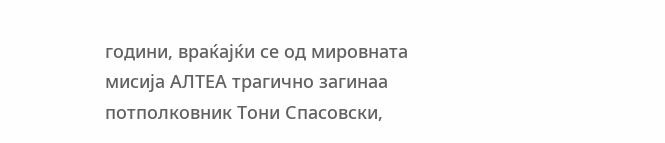години, враќајќи се од мировната мисија АЛТЕА трагично загинаа потполковник Тони Спасовски,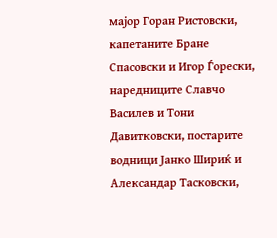мајор Горан Ристовски, капетаните Бране Спасовски и Игор Ѓорески, наредниците Славчо Василев и Тони Давитковски, постарите водници Јанко Шириќ и Александар Тасковски,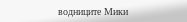водниците Мики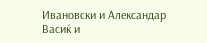Ивановски и Александар Васиќ и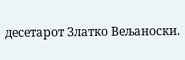десетарот Златко Вељаноски.